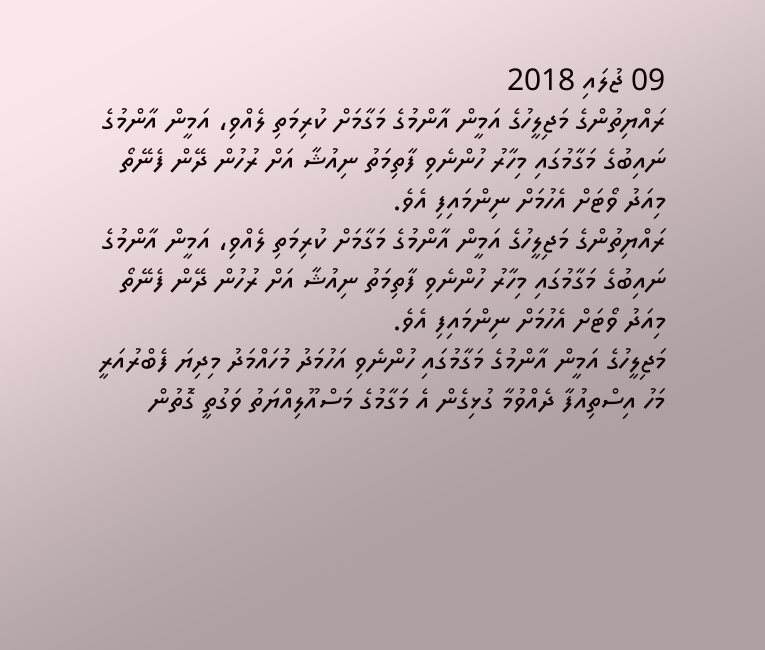09 ޖުލައި 2018
ރައްޔިތުންގެ މަޖިލީހުގެ އަމީން އާންމުގެ މަގާމަށް ކުރިމަތި ލެއްވި، އަމީން އާންމުގެ ނައިބުގެ މަގާމުގައި މިހާރު ހުންނެވި ފާތިމަތު ނިއުޝާ އަށް ރުހުން ދޭން ފެނޭތޯ މިއަދު ވޯޓަށް އެހުމަށް ނިންމައިފި އެވެ.
ރައްޔިތުންގެ މަޖިލީހުގެ އަމީން އާންމުގެ މަގާމަށް ކުރިމަތި ލެއްވި، އަމީން އާންމުގެ ނައިބުގެ މަގާމުގައި މިހާރު ހުންނެވި ފާތިމަތު ނިއުޝާ އަށް ރުހުން ދޭން ފެނޭތޯ މިއަދު ވޯޓަށް އެހުމަށް ނިންމައިފި އެވެ.
މަޖިލީހުގެ އަމީން އާންމުގެ މަގާމުގައި ހުންނެވި އަހުމަދު މުހައްމަދު މިދިޔަ ފެބްރުއަރީ މަހު އިސްތިއުފާ ދެއްވުމާ ގުޅިގެން އެ މަގާމުގެ މަސްއޫލިއްޔަތު ވަގުތީ ގޮތުން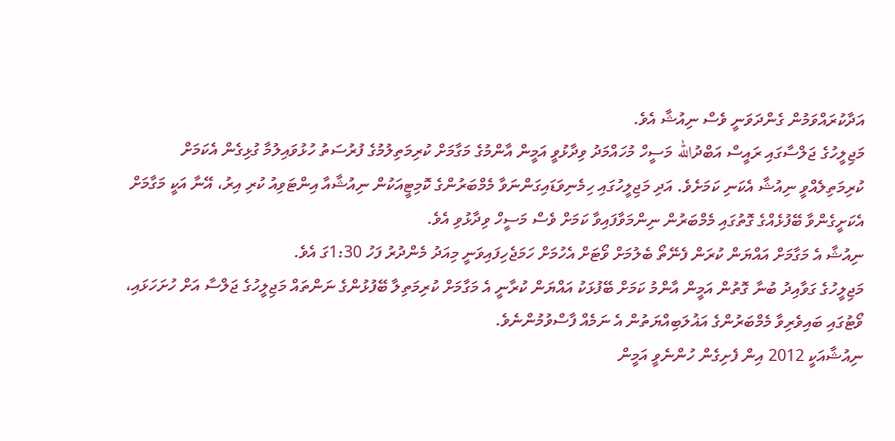އަދާކުރައްވަމުން ގެންދަވަނީ ވެސް ނިއުޝާ އެވެ.
މަޖިލީހުގެ ޖަލްސާގައި ރައީސް އަބްދުالله މަސީހް މުހައްމަދު ވިދާޅުވީ އަމީން އާންމުގެ މަގާމަށް ކުރިމަތިލުމުގެ ފުރުސަތު ހުޅުވައިލުމާ ގުޅިގެން އެކަމަށް ކުރިމަތިލެއްވީ ނިއުޝާ އެކަނި ކަމަށެވެ. އަދި މަޖިލީހުގައި ހިމެނިވަޑައިގަންނަވާ މެމްބަރުންގެ ކޮމިޓީއަކުން ނިއުޝާއާ އިންޓަވިއު ކުރި އިރު، އޭނާ އަކީ މަގާމަށް އެކަށީގެންވާ ބޭފުޅެއްގެ ގޮތުގައި މެމްބަރުން ނިންމަވާފައިވާ ކަމަށް ވެސް މަސީހް ވިދާޅުވި އެވެ.
ނިއުޝާ އެ މަގާމަށް އައްޔަން ކުރަން ފެނޭތޯ ބެލުމަށް ވޯޓަށް އެހުމަށް ހަމަޖެހިފައިވަނީ މިއަދު މެންދުރު ފަހު 1:30ގަ އެވެ.
މަޖިލީހުގެ ގަވާއިދު ބުނާ ގޮތުން އަމީން އާންމު ކަމަށް ބޭފުޅަކު އައްޔަން ކުރާނީ އެ މަގާމަށް ކުރިމަތިލާ ބޭފުޅުންގެ ނަންތައް މަޖިލީހުގެ ޖަލްސާ އަށް ހުށަހަޅައި، ވޯޓުގައި ބައިވެރިވާ މެމްބަރުންގެ އަޣުލަބިއްޔަތުން އެ ނަމެއް ފާސްވުމުންނެވެ.
ނިއުޝާއަކީ 2012 އިން ފެށިގެން ހުންނެވީ އަމީން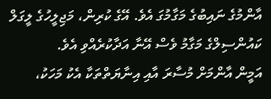އާންމުގެ ނައިބުގެ މަގާމުގަ އެވެ. އޭގެ ކުރިން، މަޖިލީހުގެ ލީގަލް ކައުންސިލްގެ މަގާމު ވެސް އޭނާ އަދާކުރެއްވި އެވެ.
އަމީން އާންމަށް މުސާރަ އާއި އިނާޔަތްތަކާ އެކު މަހަކު،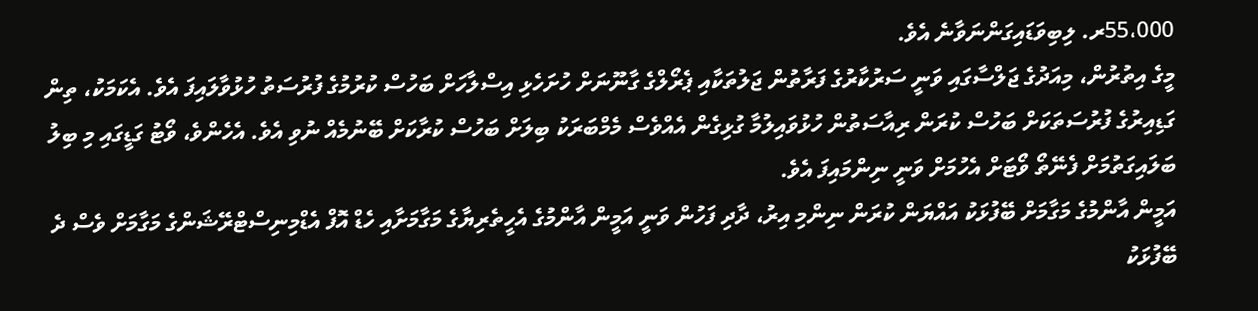55،000ރ. ލިބިވަޑައިގަންނަވާނެ އެވެ.
މީގެ އިތުރުން، މިއަދުގެ ޖަލްސާގައި ވަނީ ސަރުކާރުގެ ފަރާތުން ޖަލުތަކާއި ޕެރޯލްގެ ގާނޫނަށް ހުށަހެޅި އިސްލާހަށް ބަހުސް ކުރުމުގެ ފުރުސަތު ހުޅުވާލައިފަ އެވެ. އެކަމަކު، ތިން ގަޑިއިރުގެ ފުރުސަތަކަށް ބަހުސް ކުރަން ރިއާސަތުން ހުޅުވައިލުމާ ގުޅިގެން އެއްވެސް މެމްބަރަކު ބިލަށް ބަހުސް ކުރާކަށް ބޭނުމެއް ނުވި އެވެ. އެހެންވެ، ވޯޓު ގަޑީގައި މި ބިލު ބަލައިގަތުމަށް ފެނޭތޯ ވޯޓަށް އެހުމަށް ވަނީ ނިންމައިފަ އެވެ.
އަމީން އާންމުގެ މަގާމަށް ބޭފުޅަކު އައްޔަން ކުރަން ނިންމި އިރު، ދާދި ފަހުން ވަނީ އަމީން އާންމުގެ އެހީތެރިޔާގެ މަގާމަށާއި ހެޑް އޮފް އެޑްމިނިސްޓްރޭޝަންގެ މަގާމަށް ވެސް ދެ ބޭފުޅަކު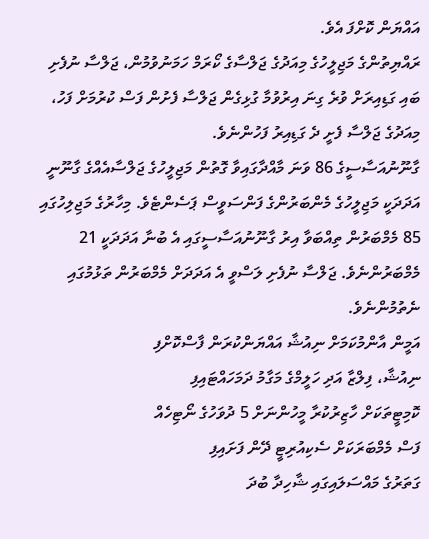އައްޔަން ކޮށްފަ އެވެ.
ރައްޔިތުންގެ މަޖިލީހުގެ މިއަދުގެ ޖަލްސާގެ ކޯރަމް ހަމަނުވުމުން، ޖަލްސާ ނުފެށި ބައި ގަޑިއިރަށް ވުރެ ގިނަ އިރުވުމާ ގުޅިގެން ޖަލްސާ ފެށުން ފަސް ކުރުމަށް ފަހު، މިއަދުގެ ޖަލްސާ ފެށީ ދެ ގަޑިއިރު ފަހުންނެވެ.
ގާނޫނުއަސާސީގެ 86 ވަނަ މާއްދާގައިވާ ގޮތުން މަޖިލީހުގެ ޖަލްސާއެއްގެ ގާނޫނީ އަދަދަކީ މަޖިލީހުގެ މެންބަރުންގެ ފަންސަވީސް ޕަސެންޓެވެ. މިހާރުގެ މަޖިލިހުގައި 85 މެމްބަރުން ތިއްބަވާ އިރު ގާނޫނުއަސާސީގައި އެ ބުނާ އަދަދަކީ 21 މެމްބަރުންނެވެ. ޖަލްސާ ނުފެށި ލަސްވީ އެ އަދަދަށް މެމްބަރުން ތަޅުމުގައި ނެތުމުންނެވެ.
އަމީން އާންމުކަމަށް ނިއުޝާ އައްޔަންކުރަން ފާސްކޮށްފި
ނިއުޝާ، ފިލްޒާ އަދި ހަލީމްގެ މަގާމު ދަމަހައްޓައިފި
ކޮމިޓީތަކަށް ހާޒިރުކުރާ މީހުންނަށް 5 ދުވަހުގެ ނޯޓިހެއް
ފަސް މެމްބަރަކަށް ސެކިއުރިޓީ ދޭން ފަށައިފި
ގަތަރުގެ މައްސަލައިގައި ޝާހިދާ ބުދަ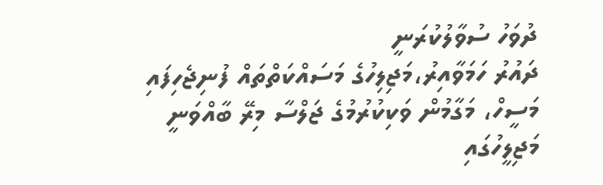ދުވަހު ސުވާލުކުރަނީ
ދައުރު ހަމަވާއިރު،މަޖިލިހުގެ މަސައްކަތްތައް ފުނިޖެހިފައި
މަސީހް، މަގާމުން ވަކިކުރުމުގެ ޖަލްސާ މިރޭ ބާއްވަނީ
މަޖިލީހުގައި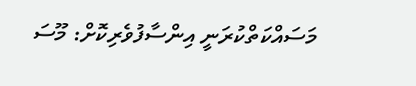މަސައްކަތްކުރަނީ އިންސާފުވެރިކޮށް: މޫސަ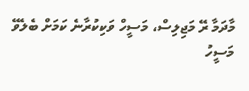މާދަމާ ރޭ މަޖިލިސް، މަސީހް ވަކިކުރާނެ ކަމަށް ބެލެވޭ
މަސީހު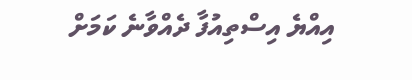އިއްޔެ އިސްތިއުފާ ދެއްވާނެ ކަމަށް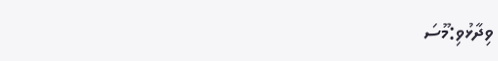ވިދާޅުވި:މޫސަ